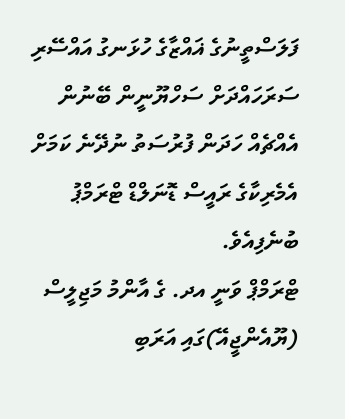ފަލަސްތީނުގެ ޣައްޒާގެ ހުޅަނގު އައްސޭރި ސަރަހައްދަށް ސަހްޔޫނީން ބޭނުން އެއްޗެއް ހަދަން ފުރުސަތު ނުދޭނެ ކަމަށް އެމެރިކާގެ ރައީސް ޑޮނަލްޑް ޓްރަމްޕު ބުނެފިއެވެ.
ޓްރަމްޕް ވަނީ އދ. ގެ އާންމު މަޖިލީސް (ޔޫއެންޖީއޭ)ގައި އަރަބި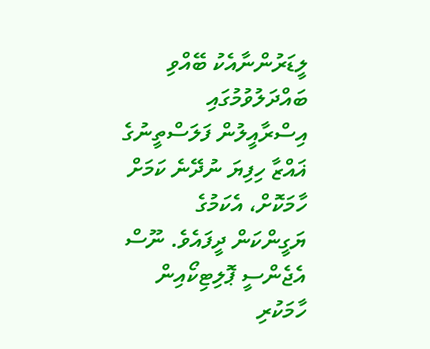ލީޑަރުންނާއެކު ބޭއްވި ބައްދަލުވުމުގައި އިސްރާއީލުން ފަލަސްތީނުގެ ޣައްޒާ ހިފިޔަ ނުދޭނެ ކަމަށް ހާމަކޮށް، އެކަމުގެ ޔަގީންކަން ދީފައެވެ. ނޫސް އެޖެންސީ ޕޮލިޓިކޯއިން ހާމަކުރި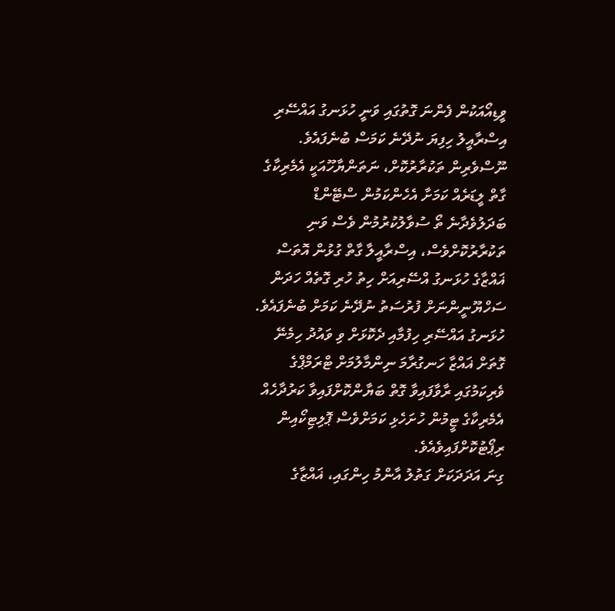ވީޑިއޯއަކުން ފެންނަ ގޮތުގައި ވަނީ ހުޅަނގު އައްސޭރި އިސްރާއީލު ހިފިޔަ ނުދޭނެ ކަމަސް ބުނެފައެވެ.
ނޫސްވެރިން ތަކުރާރުކޮށް، ނަތަންޔާހޫއަކީ އެމެރިކާގެ ގާތް ލީޑަރެއް ކަމަށާ އެހެންކަމުން ސްޓޭންޑް ބަދަލުވެދާނެ ތޯ ސުވާލުކުރުމުން ވެސް ވަނި ތަކުރާރުކޮށްވެސް، އިސްރާއީލާ ގާތް ގުޅުން އޮތަސް ޣައްޒާގެ ހުޅަނގު އްސޭރިއަށް ހިތު ހުރި ގޮތެއް ހަދަން ސަހްޔޫނީންނަށް ފުރުސަތު ނުދޭނެ ކަމަށް ބުނެފައެވެ.
ހުޅަނގު އައްސޭރި ހިފުމާއި ދެކޮޅަށް ވި ވައުދު ހިމެނޭ ގޮތަށް ޣައްޒާ ހަނގުރާމަ ނިންމާލުމަށް ޓްރަމްޕްގެ ވެރިކަމުގައި ރާވާފައިވާ ގޮތް ބަޔާންކޮށްފައިވާ ކަރުދާހެއް އެމެރިކާގެ ޓީމުން ހުށަހެޅި ކަމަށްވެސް ޕޮލިޓިކޯއިން ރިޕޯޓުކޮށްފައިވެއެވެ.
ގިނަ އަދަދަކަށް ގަތުލު އާންމު ހިންގައި، ޣައްޒާގެ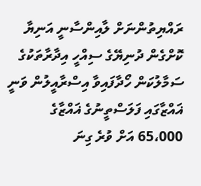ރައްޔިތުންނަށް ލާއިންސާނީ އަނިޔާ ކޮށްގެން ދުނިޔޭގެ ސިއްހީ އިދާރާތަކުގެ ސަމާލުކަން ހޯދާފައިވާ އިސްރާއީލުން ވަނީ ޣައްޒާގައި ފަލަސްތީނުގެ ޣައްޒާގެ 65،000 އަށް ވުރެ ގިނަ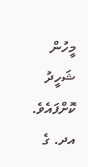މީހުން ޝަހީދު ކޮށްފައެވެ.
އދ. ގެ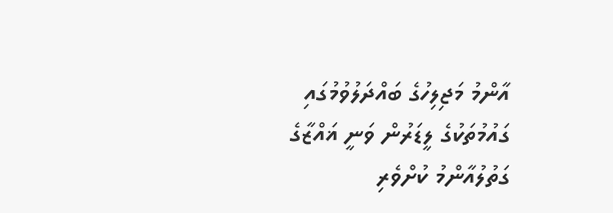އާންމު މަޖިލިހުގެ ބައްދަލުވުމުގައި ގައުމުތަކުގެ ލީޑަރުން ވަނީ ޣައްޒާގެ ގަތުލުއާންމު ކުށްވެރި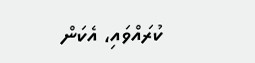ކުރައްވައި، އެކަން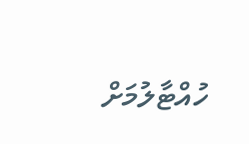ހުއްޓާލުމަށް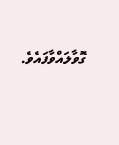ގޮވާލައްވާފައެވެ.